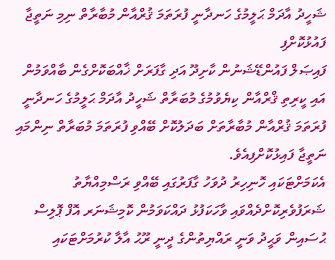ޝަހީދު އާދަމް ޙަލީމުގެ ހަނދާނީ ފުރަތަމަ ޤުރްއާން މުބާރާތް ނިމި ނަތީޖާ ފައުޅުކޮށްފި
ފައިޞަލް ފައުންޑޭޝަނުން ކާށިދޫ އަދި ގާފަރަށް ޚާއްބަކޮށްގެން ބާއްވަމުން އައި ކީރިތި ޤްރްއާން ކިޔެވުމުގެ މުބަރާތް ޝަހީދު އާދަމް ޙަލީމުގެ ހަނދާނީ ފުރަތަމަ ޤުރްއާން މުބާރާތަށް ބަދަލުކޮށް ބޭއްވި ފުރަތަމަ މުބަރާތް ނިންމައި ނަތީޖާ ފައިޅުކޮށްފިއެވެ.
އެކަމަށްޓަކައި ހޮނިހިރު ދުވަހު ގާފަރުގައި ބޭއްވި ރަސްމިއްޔާތު ޝަރަފުވެރިކޮށްދެއްވައި ވާހަކަފުޅު ދައްކަވަމުން ކޮމިޝަނަރ އޮފް ޕޮލިސް ޙުސައިން ވަޙީދު ވަނީ ރައްޔިތުންގެ ދީނީ ރޫޙު އާލާ ކުރުމަށްޓަކައި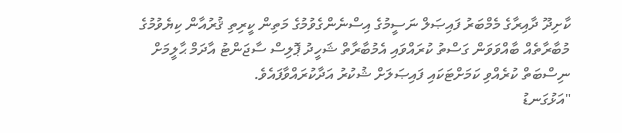ކާށިދޫ ދާއިރާގެ މެމްބަރު ފައިޞަލް ނަސީމުގެ އިސްނެންގެވުމުގެ މަތިން ކީރިތި ޤުރުއާން ކިޔެވުމުގެ މުބާރާތެއް ބާއްވަވަން ގަސްތު ކުރައްވައި އެމުބާރާތް ޝަހީދު ޕޮލިސް ސާޖަންޓު އާދަމް ޙާލީމަށް ނިސްބަތް ކުރެއްވި ކަމަށްޓަކައި ފައިޞަލަށް ޝުކުރު އަދާކުރައްވާފައެވެ.
"އަޅުގަނޑު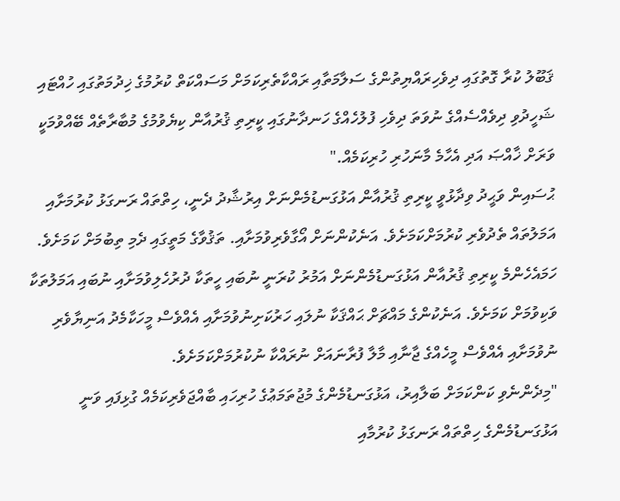ޤަބޫލު ކުރާ ގޮތުގައި ދިވެހިރައްޔިތުންގެ ސަލާމަތާއި ރައްކާތެރިކަމަށް މަސައްކަތް ކުރުމުގެ ޚިދުމަތުގައި ހުއްޓައި ޝަހީދުވި ދިވެއްސެއްގެ ނުވަތަ ދިވެހި ފުލުހެއްގެ ހަނދާނުގައި ކީރިތި ޤުރުއާން ކިޔެވުމުގެ މުބާރާތެއް ބޭއްވުމަކީ ވަރަށް ޚާއްޞަ އަދި އެހާމެ މާނަހުރި ހުރިކަމެއް."
ޙުސައިން ވަޙީދު ވިދާޅުވީ ކީރިތި ޤުރުއާން އަޅުގަނޑުމެންނަށް އިރުޝާދު ދެނީ، ހިތްތައް ރަނގަޅު ކުރުމަށާއި އަމަލުތައް ތެދުވެރި ކުރުމަށްކަމަށެވެ. އަނެކުންނަށް އޯގާވެރިވުމަށާއި. ތަޤުވާގެ މަތީގައި ދެމި ތިބުމަށް ކަމަށެވެ. ހަމައެހެންމެ ކީރިތި ޤުރުއާން އަޅުގަނޑުމެންނަށް އަމުރު ކުރަނީ ނުބައި ހީތަކާ ދުރުހެލިވުމަށާއި ނުބައި އަމަލުތަކާ ވަކިވުމަށް ކަމަށެވެ. އަނެކުންގެ މައްޗަށް ޙައްޤަކާ ނުލައި ހަރުކަށިނުވުމަށާއި އެއްވެސް މީހަކާމެދު އަނިޔާވެރި ނުވުމަށާއި އެއްވެސް މީހެއްގެ ޖާނާއި މާލާ ފުރާނައަށް ނުރައްކާ ނުކުރުމަށްކަމަށެވެ.
"މިދެންނެވި ކަންކަމަށް ބަލާއިރު، އަޅުގަނޑުމެންގެ މުޖުތަމަޢުގެ ހުރިހައި ބާއްޖަވެރިކަމެއް ގުޅިފައި ވަނީ އަޅުގަނޑުމެންގެ ހިތްތައް ރަނގަޅު ކުރުމާއި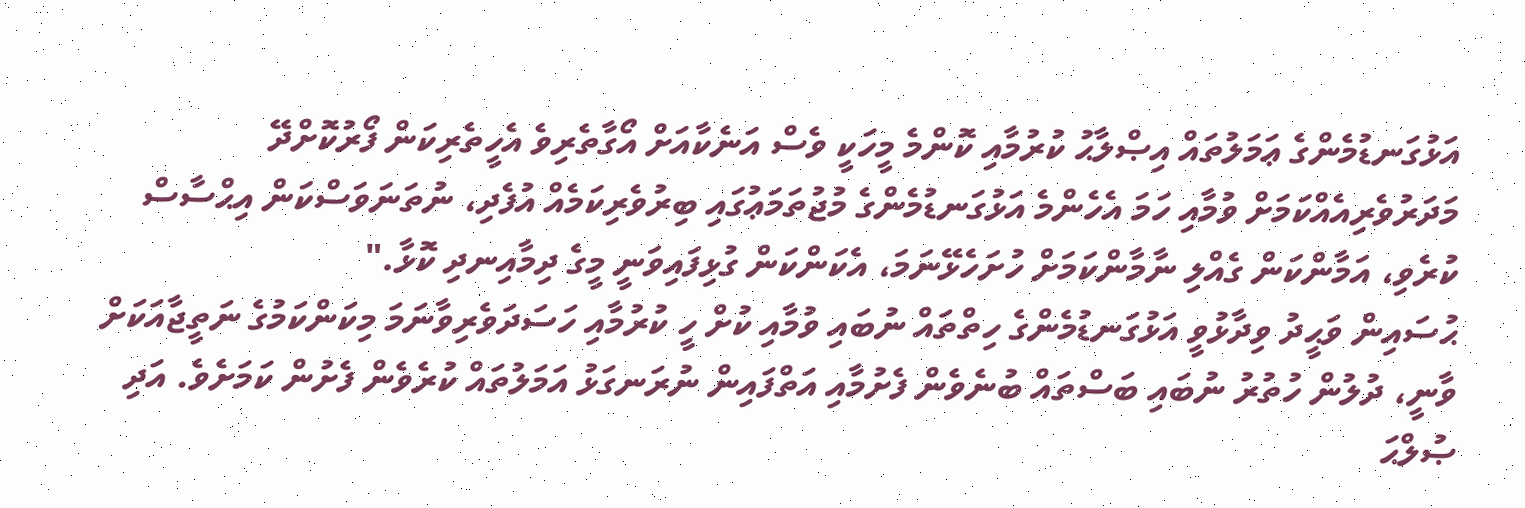އަޅުގަނޑުމެންގެ ޢަމަލުތައް އިޞްލާޙު ކުރުމާއި ކޮންމެ މީހަކީ ވެސް އަނެކާއަށް އޯގާތެރިވެ އެހީތެރިކަން ފޯރުކޮށްދޭ މަދަރުވެރިއެއްކަމަށް ވުމާއި ހަމަ އެހެންމެ އަޅުގަނޑުމެންގެ މުޖުތަމަޢުގައި ބިރުވެރިކަމެއް އުފެދި، ނުތަނަވަސްކަން އިޙްސާސް ކުރެވި، އަމާންކަން ގެއްލި ނާމާންކަމަށް ހުށަހެޅޭނަމަ، އެކަންކަން ގުޅިފައިވަނީ މީގެ ދިމާއިނދި ކޮޅާ."
ޙުސައިން ވަޙީދު ވިދާޅުވީ އަޅުގަނޑުމެންގެ ހިތްތައް ނުބައި ވުމާއި ކުށް ހީ ކުރުމާއި ހަސަދަވެރިވާނަމަ މިކަންކަމުގެ ނަތީޖާއަކަށް ވާނީ، ދުލުން ހުތުރު ނުބައި ބަސްތައް ބުނެވެން ފެށުމާއި އަތްފައިން ނުރަނގަޅު އަމަލުތައް ކުރެވެން ފެށުން ކަމަށެވެ. އަދި ޞުލްޙަ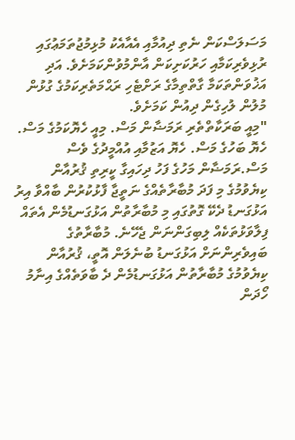މަސަލަސްކަން ނެތި ދިއުމާއި އެއާއެކު މުޅިމުޖުތަމަޢުގައި ރުޅިވެރިކަމާއި ހަރުކަށިކަން އާންމުވުންކަމަށެވެ. އަދި އަޚުވަންތަކަމާ ގާތްތިމާގެ ރަށްޓެހި ރަޙްމަތެރިކަމުގެ ގުޅުން މުލުން ލުހިގެން ދިއުން ކަމަށެވެ.
"މިއީ ބަރަކާތްތެރި ރަމަޟާން މަސް. މިއީ ހެޔޮކަމުގެ މަސް. ހެޔޮ ބަހުގެ މަސް. ހެޔޮ އަޒުމާއި އުއްމީދުގެ ވެސް މަސް.ރަމަޟާން މަހުގެ ފަހު ދިހައިގާ ކީރިތި ޤުރުއާން ކިޔެވުމުގެ މި ފަދަ މުބާރާތެއްގެ ނަތީޖާ ފާޅުކުރުން ބާއްވާ އިރު އަޅުގަނޑު ދެކޭ ގޮތުގައި މި މުބާރާތުން އަޅުގަނޑުމެން އެތައް ފިލާވަޅުތަކެއް ލިބިގަންނަން ޖެހޭނެ. މުބާރާތުގެ ބައިވެރިންނަށް އަޅުގަނޑު ބުނެލަން އޮތީ، ޤުރުއާން ކިޔެވުމުގެ މުބާރާތުން އަޅުގަނޑުމެން ދެ ބާވަތެއްގެ އިނާމު ހޯދަން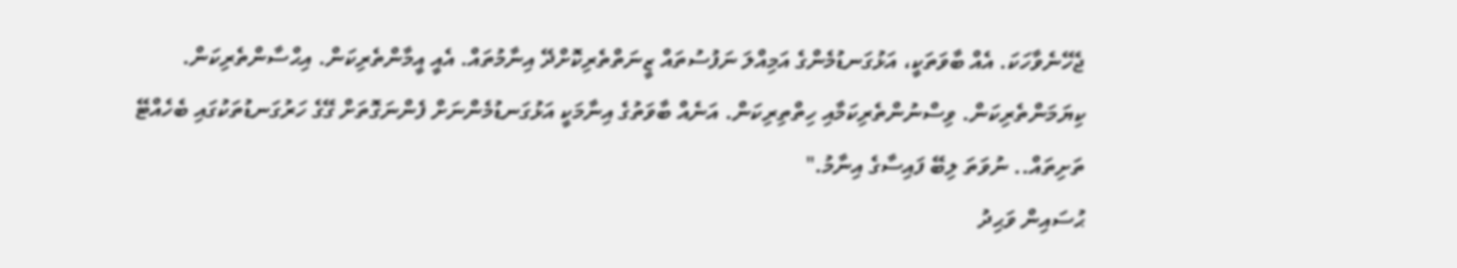ޖެހޭނެވާހަކަ. އެއް ބާވަތަކީ، އަޅުގަނޑުމެންގެ އަމިއްލަ ނަފުސުތައް ޒީނަތްތެރިކޮށްދޭ އިނާމުތައް. އެއީ އީމާންތެރިކަން. އިޙްސާންތެރިކަން. ކިޔަމަންތެރިކަން. ވިސްނުންތެރިކަމާއި ހިތްތިރިކަން. އަނެއް ބާވަތުގެ އިނާމަކީ އަޅުގަނޑުމެންނަށް ފެންނަގޮތަށް ގޭގެ ހަރުގަނޑުތަކުގައި ބެހެއްޓޭ ތަށިތައް.. ނުވަތަ ލިބޭ ފައިސާގެ އިނާމު."
ޙުސައިން ވަޙިދު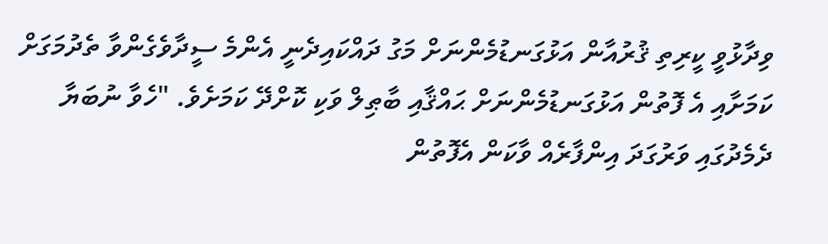ވިދާޅުވީ ކީރިތި ޤުރުއާން އަޅުގަނޑުމެންނަށް މަގު ދައްކައިދެނީ އެންމެ ސީދާވެގެންވާ ތެދުމަގަށް ކަމަށާއި އެ ފޮތުން އަޅުގަނޑުމެންނަށް ޙައްޤާއި ބާޠިލް ވަކި ކޮށްދޭ ކަމަށެވެ. "ހެވާ ނުބަޔާ ދެމެދުގައި ވަރުގަދަ އިންފާރެއް ވާކަން އެފޮތުން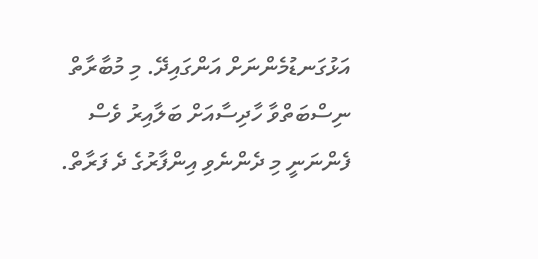އަޅުގަނޑުމެންނަށް އަންގައިދޭ. މި މުބާރާތް ނިސްބަތްވާ ހާދިސާއަށް ބަލާއިރު ވެސް ފެންނަނީ މި ދެންނެވި އިންފާރުގެ ދެ ފަރާތް.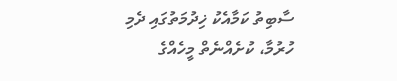ސާބިތު ކަމާއެކު ޚިދުމަތުގައި ދެމި ހުރުމާ، ކުށެއްނެތް މީހެއްގެ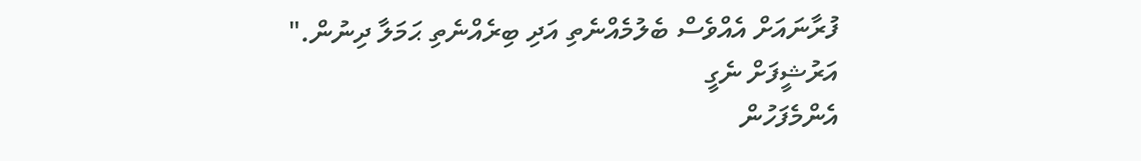ފުރާނައަށް އެއްވެސް ބެލުމެއްނެތި އަދި ބިރެއްނެތި ޙަމަލާ ދިނުން."
އަރުޝީފަށް ނެގީ
އެންމެފަހުން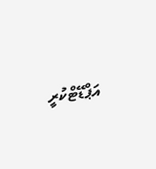އަޕްޑޭޓްކުރީ